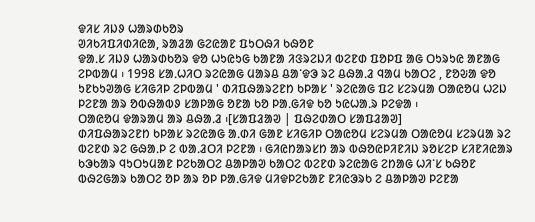ᱫᱤᱥ ᱤᱡᱽ ᱦᱟᱨᱰᱠᱚᱨ
ᱣᱤᱠᱤᱯᱤᱰᱤᱭᱟ, ᱨᱟᱲᱟ ᱜᱮᱭᱟᱱ ᱯᱩᱛᱷᱤ ᱠᱷᱚᱱ
ᱫᱟᱹᱥ ᱤᱡᱽ ᱦᱟᱨᱰᱠᱚᱨ ᱫᱚ ᱦᱩᱭᱩᱜ ᱠᱟᱱᱟ ᱤᱝᱨᱮᱡᱤ ᱵᱮᱱᱰ ᱯᱚᱞᱯ ᱟᱜ ᱛᱩᱨᱩᱭ ᱟᱱᱟᱜ ᱮᱞᱵᱟᱢ ᱾ 1998 ᱥᱟᱹᱦᱤᱛ ᱨᱮᱭᱟᱜ ᱢᱟᱨᱪ ᱪᱟᱸᱫᱳ ᱨᱮ ᱪᱷᱟᱹᱲ ᱧᱟᱢ ᱠᱟᱛᱮ , ᱱᱚᱶᱟ ᱫᱚ ᱩᱱᱠᱩᱣᱟᱜ ᱥᱤᱜᱤᱞ ᱮᱞᱵᱟᱢ ' ᱰᱤᱯᱷᱟᱨᱮᱱᱴ ᱠᱞᱟᱥ ' ᱨᱮᱭᱟᱜ ᱯᱮ ᱥᱮᱨᱢᱟ ᱛᱟᱭᱚᱢ ᱦᱮᱡ ᱞᱮᱱᱟ ᱟᱨ ᱚᱵᱷᱟᱵᱽ ᱥᱟᱞᱟᱜ ᱚᱱᱟ ᱠᱚ ᱞᱟᱹᱜᱤᱫ ᱠᱚ ᱩᱭᱦᱟᱹᱨ ᱞᱮᱫᱟ ᱾
ᱛᱟᱭᱚᱢ ᱫᱟᱨᱟᱢ ᱟᱨ ᱪᱷᱟᱹᱲ ᱾[ᱥᱟᱯᱲᱟᱣ | ᱯᱷᱮᱰᱟᱛ ᱥᱟᱯᱲᱟᱣ]
ᱰᱤᱯᱷᱟᱨᱮᱱᱴ ᱠᱞᱟᱥ ᱨᱮᱭᱟᱜ ᱟᱹᱰᱤ ᱜᱟᱱ ᱥᱤᱜᱤᱞ ᱛᱟᱭᱚᱢ ᱥᱮᱨᱢᱟ ᱛᱟᱭᱚᱢ ᱥᱮᱨᱢᱟ ᱨᱮ ᱵᱮᱱᱰ ᱨᱮ ᱜᱷᱟᱹᱞ ᱮ ᱵᱟᱹᱲᱛᱤ ᱞᱮᱱᱟ ᱾ ᱜᱤᱭᱴᱟᱨᱥᱴ ᱟᱨ ᱵᱷᱚᱭᱞᱤᱱᱤᱡ ᱨᱚᱥᱮᱞ ᱥᱤᱱᱤᱭᱟᱨ ᱠᱳᱠᱟᱨ ᱧᱩᱛᱩᱢᱟᱱ ᱞᱮᱠᱟᱛᱮ ᱪᱟᱞᱟᱣ ᱠᱟᱛᱮ ᱵᱮᱱᱰ ᱨᱮᱭᱟᱜ ᱮᱴᱟᱜ ᱦᱤᱸᱥ ᱠᱷᱚᱱ ᱵᱷᱮᱜᱟᱨ ᱠᱟᱛᱮ ᱚᱞ ᱟᱨ ᱚᱞ ᱞᱟᱹᱜᱤᱫ ᱢᱤᱫᱞᱮᱠᱟᱱ ᱱᱤᱭᱳᱨᱠ ᱮ ᱪᱟᱞᱟᱣ ᱞᱮᱱᱟ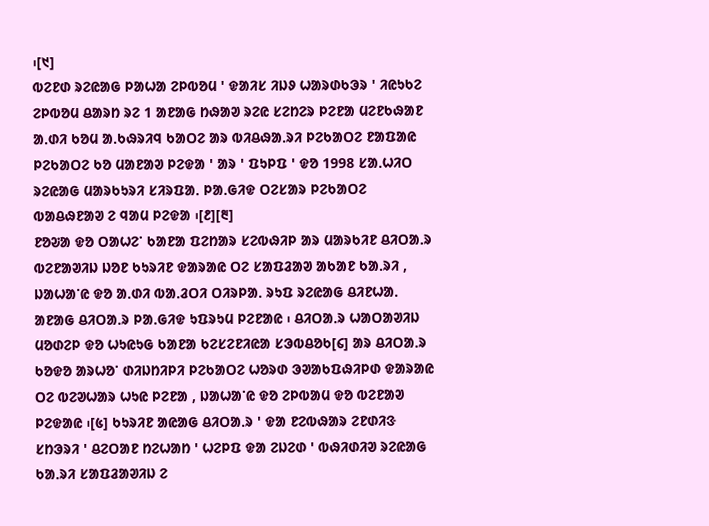᱾[᱑]
ᱵᱮᱱᱰ ᱨᱮᱭᱟᱜ ᱞᱟᱦᱟ ᱮᱞᱵᱚᱢ ' ᱫᱟᱤᱥ ᱤᱡᱽ ᱦᱟᱨᱰᱠᱳᱨ ' ᱤᱭᱩᱠᱮ ᱮᱞᱵᱚᱢ ᱪᱟᱨᱴ ᱨᱮ 1 ᱟᱱᱟᱜ ᱴᱷᱟᱣ ᱨᱮᱭ ᱥᱮᱴᱮᱨ ᱞᱮᱱᱟ ᱢᱮᱱᱠᱷᱟᱱ ᱟᱹᱰᱤ ᱠᱚᱢ ᱟᱹᱠᱷᱨᱤᱧ ᱠᱟᱛᱮ ᱟᱨ ᱵᱤᱪᱷᱟᱹᱨᱤ ᱞᱮᱠᱟᱛᱮ ᱱᱟᱯᱟᱭ ᱞᱮᱠᱟᱛᱮ ᱠᱚ ᱢᱟᱱᱟᱣ ᱞᱮᱫᱟ ' ᱟᱨ ' ᱯᱩᱞᱯ ' ᱫᱚ 1998 ᱥᱟᱹᱦᱤᱛ ᱨᱮᱭᱟᱜ ᱢᱟᱨᱠᱩᱨᱤ ᱥᱤᱨᱯᱟᱹ ᱞᱟᱹᱜᱤᱫ ᱛᱮᱥᱟᱨ ᱞᱮᱠᱟᱛᱮ ᱵᱟᱪᱷᱱᱟᱣ ᱮ ᱧᱟᱢ ᱞᱮᱫᱟ ᱾[᱒][᱓]
ᱱᱚᱶᱟ ᱫᱚ ᱛᱟᱦᱮᱸ ᱠᱟᱱᱟ ᱯᱮᱴᱟᱨ ᱥᱮᱵᱷᱤᱞ ᱟᱨ ᱢᱟᱨᱠᱤᱱ ᱪᱤᱛᱟᱹᱨ ᱵᱮᱱᱟᱣᱤᱡ ᱡᱚᱱ ᱠᱩᱨᱤᱱ ᱫᱟᱨᱟᱭ ᱛᱮ ᱥᱟᱯᱲᱟᱣ ᱟᱠᱟᱱ ᱠᱟᱹᱨᱤ , ᱡᱟᱦᱟᱸᱭ ᱫᱚ ᱟᱹᱰᱤ ᱵᱟᱹᱲᱛᱤ ᱛᱤᱨᱞᱟᱹ ᱨᱩᱯ ᱨᱮᱭᱟᱜ ᱪᱤᱱᱦᱟᱹ ᱟᱱᱟᱜ ᱪᱤᱛᱟᱹᱨ ᱞᱟᱹᱜᱤᱫ ᱩᱯᱨᱩᱢ ᱞᱮᱱᱟᱭ ᱾ ᱪᱤᱛᱟᱹᱨ ᱦᱟᱛᱟᱣᱤᱡ ᱢᱚᱰᱮᱞ ᱫᱚ ᱦᱩᱭᱩᱜ ᱠᱟᱱᱟ ᱠᱮᱥᱮᱱᱤᱭᱟ ᱥᱳᱵᱪᱚᱠ[᱔] ᱟᱨ ᱪᱤᱛᱟᱹᱨ ᱠᱚᱫᱚ ᱟᱨᱦᱚᱸ ᱰᱤᱡᱴᱤᱞᱤ ᱞᱮᱠᱟᱛᱮ ᱦᱚᱨᱰ ᱳᱣᱟᱠᱯᱷᱤᱞᱰ ᱫᱟᱨᱟᱭ ᱛᱮ ᱵᱮᱣᱦᱟᱨ ᱦᱩᱭ ᱞᱮᱱᱟ , ᱡᱟᱦᱟᱸᱭ ᱫᱚ ᱮᱞᱵᱟᱢ ᱫᱚ ᱵᱮᱱᱟᱣ ᱞᱮᱫᱟᱭ ᱾[᱕] ᱠᱩᱨᱤᱱ ᱟᱭᱟᱜ ᱪᱤᱛᱟᱹᱨ ' ᱫᱟ ᱱᱮᱵᱷᱟᱨ ᱮᱱᱰᱤᱝ ᱥᱴᱳᱨᱤ ' ᱪᱮᱛᱟᱱ ᱴᱮᱦᱟᱴ ' ᱦᱮᱞᱯ ᱫᱟ ᱮᱡᱮᱰ ' ᱵᱷᱤᱰᱤᱣ ᱨᱮᱭᱟᱜ ᱠᱟᱹᱨᱤ ᱥᱟᱯᱲᱟᱣᱤᱡ ᱮ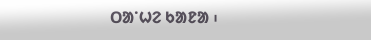ᱛᱟᱸᱦᱮ ᱠᱟᱱᱟ ᱾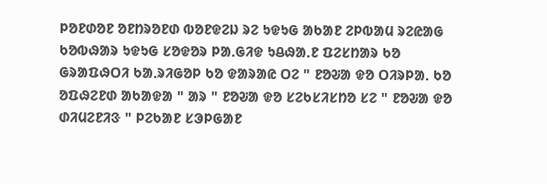ᱞᱚᱱᱰᱚᱱ ᱚᱱᱴᱨᱚᱱᱰ ᱵᱚᱱᱫᱮᱡ ᱨᱮ ᱩᱫᱩᱜ ᱟᱠᱟᱱ ᱮᱞᱵᱟᱢ ᱨᱮᱭᱟᱜ ᱠᱚᱵᱷᱟᱨ ᱩᱫᱩᱜ ᱥᱚᱫᱚᱨ ᱞᱟᱹᱜᱤᱫ ᱩᱪᱷᱟᱹᱱ ᱯᱮᱥᱴᱟᱨ ᱠᱚ ᱜᱨᱟᱯᱷᱛᱤ ᱠᱟᱹᱨᱤᱜᱚᱞ ᱠᱚ ᱫᱟᱨᱟᱭ ᱛᱮ " ᱱᱚᱶᱟ ᱫᱚ ᱛᱤᱨᱞᱟᱹ ᱠᱚ ᱚᱯᱷᱮᱱᱰ ᱟᱠᱟᱫᱟ " ᱟᱨ " ᱱᱚᱶᱟ ᱫᱚ ᱥᱮᱠᱥᱤᱥᱴᱚ ᱥᱮ " ᱱᱚᱶᱟ ᱫᱚ ᱰᱤᱢᱮᱱᱤᱝ " ᱞᱮᱠᱟᱱ ᱥᱳᱞᱜᱟᱱ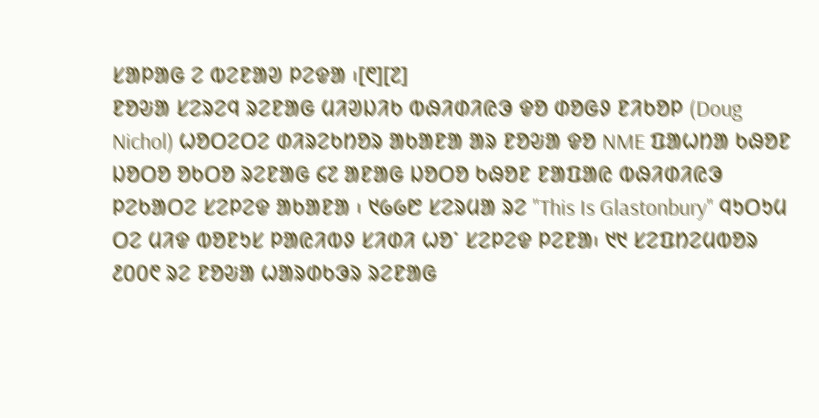ᱥᱟᱞᱟᱜ ᱮ ᱵᱮᱱᱟᱣ ᱞᱮᱫᱟ ᱾[᱖][᱗]
ᱱᱚᱶᱟ ᱥᱮᱨᱮᱧ ᱨᱮᱱᱟᱜ ᱢᱤᱣᱡᱤᱠ ᱵᱷᱤᱰᱤᱭᱳ ᱫᱚ ᱰᱚᱜᱽ ᱱᱤᱠᱚᱞ (Doug Nichol) ᱦᱚᱛᱮᱛᱮ ᱰᱤᱨᱮᱠᱴᱚᱨ ᱟᱠᱟᱱᱟ ᱟᱨ ᱱᱚᱶᱟ ᱫᱚ NME ᱯᱟᱦᱴᱟ ᱠᱷᱚᱱ ᱡᱚᱛᱚ ᱚᱠᱛᱚ ᱨᱮᱱᱟᱜ ᱔᱗ ᱟᱱᱟᱜ ᱡᱚᱛᱚ ᱠᱷᱚᱱ ᱱᱟᱯᱟᱭ ᱵᱷᱤᱰᱤᱭᱳ ᱞᱮᱠᱟᱛᱮ ᱥᱮᱞᱮᱫ ᱟᱠᱟᱱᱟ ᱾ ᱑᱙᱙᱘ ᱥᱮᱨᱢᱟ ᱨᱮ "This Is Glastonbury" ᱧᱩᱛᱩᱢ ᱛᱮ ᱢᱤᱫ ᱵᱚᱱᱩᱥ ᱞᱟᱭᱤᱵᱽ ᱥᱤᱰᱤ ᱦᱚᱸ ᱥᱮᱞᱮᱫ ᱞᱮᱱᱟ᱾ ᱑᱑ ᱥᱮᱯᱴᱮᱢᱵᱚᱨ ᱒᱐᱐᱖ ᱨᱮ ᱱᱚᱶᱟ ᱦᱟᱨᱰᱠᱳᱨ ᱨᱮᱱᱟᱜ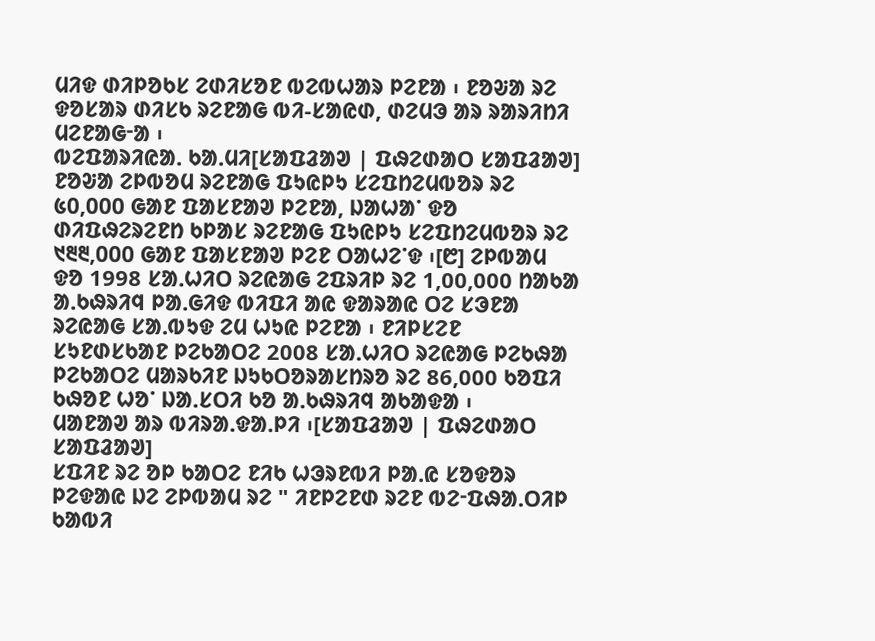ᱢᱤᱫ ᱰᱤᱞᱚᱠᱥ ᱮᱰᱤᱥᱚᱱ ᱵᱮᱵᱦᱟᱨ ᱞᱮᱱᱟ ᱾ ᱱᱚᱶᱟ ᱨᱮ ᱫᱚᱥᱟᱨ ᱰᱤᱥᱠ ᱨᱮᱱᱟᱜ ᱵᱤ-ᱥᱟᱭᱰ, ᱰᱮᱢᱳ ᱟᱨ ᱨᱟᱨᱤᱴᱤ ᱢᱮᱱᱟᱜᱼᱟ ᱾
ᱵᱮᱯᱟᱨᱤᱭᱟᱹ ᱠᱟᱹᱢᱤ[ᱥᱟᱯᱲᱟᱣ | ᱯᱷᱮᱰᱟᱛ ᱥᱟᱯᱲᱟᱣ]
ᱱᱚᱶᱟ ᱮᱞᱵᱚᱢ ᱨᱮᱱᱟᱜ ᱯᱩᱭᱞᱩ ᱥᱮᱯᱴᱮᱢᱵᱚᱨ ᱨᱮ ᱕᱐,᱐᱐᱐ ᱜᱟᱱ ᱯᱟᱥᱱᱟᱣ ᱞᱮᱱᱟ, ᱡᱟᱦᱟᱸ ᱫᱚ ᱰᱤᱯᱷᱮᱨᱮᱱᱴ ᱠᱞᱟᱥ ᱨᱮᱱᱟᱜ ᱯᱩᱭᱞᱩ ᱥᱮᱯᱴᱮᱢᱵᱚᱨ ᱨᱮ ᱑᱓᱓,᱐᱐᱐ ᱜᱟᱱ ᱯᱟᱥᱱᱟᱣ ᱞᱮᱱ ᱛᱟᱦᱮᱸᱫ ᱾[᱘] ᱮᱞᱵᱟᱢ ᱫᱚ 1998 ᱥᱟᱹᱦᱤᱛ ᱨᱮᱭᱟᱜ ᱮᱯᱨᱤᱞ ᱨᱮ 1,00,000 ᱴᱟᱠᱟ ᱟᱹᱠᱷᱨᱤᱧ ᱞᱟᱹᱜᱤᱫ ᱵᱤᱯᱤ ᱟᱭ ᱫᱟᱨᱟᱭ ᱛᱮ ᱥᱳᱱᱟ ᱨᱮᱭᱟᱜ ᱥᱟᱹᱵᱩᱫ ᱮᱢ ᱦᱩᱭ ᱞᱮᱱᱟ ᱾ ᱱᱤᱞᱥᱮᱱ ᱥᱩᱱᱰᱥᱠᱟᱱ ᱞᱮᱠᱟᱛᱮ 2008 ᱥᱟᱹᱦᱤᱛ ᱨᱮᱭᱟᱜ ᱞᱮᱠᱷᱟ ᱞᱮᱠᱟᱛᱮ ᱢᱟᱨᱠᱤᱱ ᱡᱩᱠᱛᱚᱨᱟᱥᱴᱨᱚ ᱨᱮ 86,000 ᱠᱚᱯᱤ ᱠᱷᱚᱱ ᱦᱚᱸ ᱡᱟᱹᱥᱛᱤ ᱠᱚ ᱟᱹᱠᱷᱨᱤᱧ ᱟᱠᱟᱫᱟ ᱾
ᱢᱟᱱᱟᱣ ᱟᱨ ᱵᱤᱨᱟᱹᱫᱟᱹᱞᱤ ᱾[ᱥᱟᱯᱲᱟᱣ | ᱯᱷᱮᱰᱟᱛ ᱥᱟᱯᱲᱟᱣ]
ᱥᱯᱤᱱ ᱨᱮ ᱚᱞ ᱠᱟᱛᱮ ᱱᱤᱠ ᱦᱳᱨᱱᱵᱤ ᱞᱟᱹᱭ ᱥᱚᱫᱚᱨ ᱞᱮᱫᱟᱭ ᱡᱮ ᱮᱞᱵᱟᱢ ᱨᱮ " ᱤᱱᱞᱮᱱᱰ ᱨᱮᱱ ᱵᱮᱼᱯᱷᱟᱹᱛᱤᱞ ᱠᱟᱵᱤ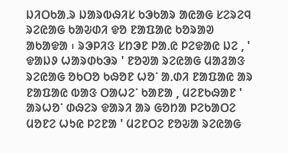ᱡᱤᱛᱠᱟᱹᱨ ᱡᱟᱨᱵᱷᱤᱥ ᱠᱳᱠᱟᱨ ᱟᱭᱟᱜ ᱥᱮᱨᱮᱧ ᱨᱮᱭᱟᱜ ᱠᱟᱶᱰᱤ ᱫᱚ ᱱᱟᱯᱟᱭ ᱠᱚᱨᱟᱣ ᱟᱠᱟᱫᱟ ᱾ ᱨᱳᱞᱤᱝ ᱥᱴᱳᱱ ᱞᱟᱹᱭ ᱞᱮᱫᱟᱭ ᱡᱮ , ' ᱫᱟᱡᱽ ᱦᱟᱨᱰᱠᱳᱨ ' ᱱᱚᱣᱟ ᱨᱮᱭᱟᱜ ᱢᱟᱲᱟᱝ ᱨᱮᱭᱟᱜ ᱚᱠᱛᱚ ᱠᱷᱚᱱ ᱦᱚᱸ ᱟᱹᱰᱤ ᱱᱟᱯᱟᱭ ᱟᱨ ᱱᱟᱯᱟᱭ ᱵᱟᱝ ᱛᱟᱦᱮᱸ ᱠᱟᱱᱟ , ᱢᱮᱱᱠᱷᱟᱱ ' ᱟᱨᱦᱚᱸ ᱰᱷᱮᱨ ᱫᱟᱨᱤ ᱟᱨ ᱜᱚᱴᱟ ᱞᱮᱠᱟᱛᱮ ᱢᱚᱱᱮ ᱦᱩᱭ ᱞᱮᱱᱟ ' ᱢᱮᱱᱛᱮ ᱱᱚᱶᱟ ᱨᱮᱭᱟᱜ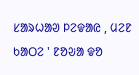ᱥᱟᱨᱦᱟᱣ ᱞᱮᱫᱟᱭ , ᱢᱮᱱ ᱠᱟᱛᱮ ' ᱱᱚᱶᱟ ᱫᱚ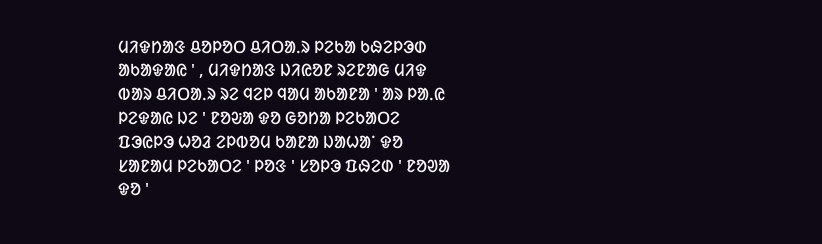ᱢᱤᱫᱴᱟᱝ ᱪᱚᱞᱚᱛ ᱪᱤᱛᱟᱹᱨ ᱞᱮᱠᱟ ᱠᱷᱮᱞᱳᱰ ᱟᱠᱟᱫᱟᱭ ' , ᱢᱤᱫᱴᱟᱝ ᱡᱤᱭᱚᱱ ᱨᱮᱱᱟᱜ ᱢᱤᱫ ᱵᱟᱨ ᱪᱤᱛᱟᱹᱨ ᱨᱮ ᱧᱮᱞ ᱧᱟᱢ ᱟᱠᱟᱱᱟ ' ᱟᱨ ᱞᱟᱹᱭ ᱞᱮᱫᱟᱭ ᱡᱮ ' ᱱᱚᱶᱟ ᱫᱚ ᱜᱚᱴᱟ ᱞᱮᱠᱟᱛᱮ ᱯᱳᱭᱞᱳ ᱦᱚᱲ ᱮᱞᱵᱚᱢ ᱠᱟᱱᱟ ᱡᱟᱦᱟᱸ ᱫᱚ ᱥᱟᱱᱟᱢ ᱞᱮᱠᱟᱛᱮ ' ᱞᱚᱝ ' ᱥᱚᱞᱳ ᱯᱷᱮᱰ ' ᱱᱚᱣᱟ ᱫᱚ '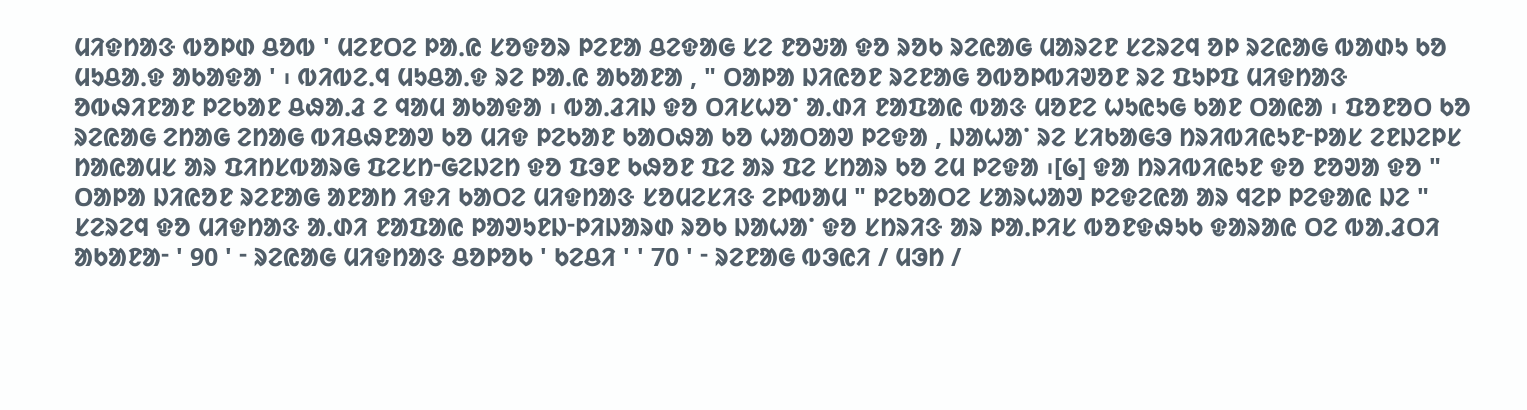ᱢᱤᱫᱴᱟᱝ ᱵᱚᱞᱰ ᱪᱚᱵ ' ᱢᱮᱱᱛᱮ ᱞᱟᱹᱭ ᱥᱚᱫᱚᱨ ᱞᱮᱱᱟ ᱪᱮᱫᱟᱜ ᱥᱮ ᱱᱚᱶᱟ ᱫᱚ ᱨᱚᱠ ᱨᱮᱭᱟᱜ ᱢᱟᱨᱮᱱ ᱥᱮᱨᱮᱧ ᱚᱞ ᱨᱮᱭᱟᱜ ᱵᱟᱰᱩ ᱠᱚ ᱢᱩᱪᱟᱹᱫ ᱟᱠᱟᱫᱟ ' ᱾ ᱵᱤᱵᱮᱹᱧ ᱢᱩᱪᱟᱹᱫ ᱨᱮ ᱞᱟᱹᱭ ᱟᱠᱟᱱᱟ , " ᱛᱟᱞᱟ ᱡᱤᱭᱚᱱ ᱨᱮᱱᱟᱜ ᱚᱵᱚᱞᱵᱤᱣᱚᱱ ᱨᱮ ᱯᱩᱞᱯ ᱢᱤᱫᱴᱟᱝ ᱚᱵᱷᱤᱱᱟᱱ ᱞᱮᱠᱟᱱ ᱪᱷᱟᱹᱲ ᱮ ᱧᱟᱢ ᱟᱠᱟᱫᱟ ᱾ ᱵᱟᱹᱲᱤᱡ ᱫᱚ ᱛᱤᱥᱦᱚᱸ ᱟᱹᱰᱤ ᱱᱟᱯᱟᱭ ᱵᱟᱝ ᱢᱚᱱᱮ ᱦᱩᱭᱩᱜ ᱠᱟᱱ ᱛᱟᱭᱟ ᱾ ᱯᱚᱱᱚᱛ ᱠᱚ ᱨᱮᱭᱟᱜ ᱮᱴᱟᱜ ᱮᱴᱟᱜ ᱵᱤᱪᱷᱱᱟᱣ ᱠᱚ ᱢᱤᱫ ᱞᱮᱠᱟᱱ ᱠᱟᱛᱷᱟ ᱠᱚ ᱦᱟᱛᱟᱣ ᱞᱮᱫᱟ , ᱡᱟᱦᱟᱸ ᱨᱮ ᱥᱤᱠᱟᱜᱳ ᱴᱨᱤᱵᱤᱭᱩᱱᱼᱞᱟᱥ ᱮᱱᱡᱮᱞᱥ ᱴᱟᱭᱟᱢᱥ ᱟᱨ ᱯᱤᱴᱥᱵᱟᱨᱜ ᱯᱮᱥᱴᱼᱜᱮᱡᱮᱴ ᱫᱚ ᱯᱳᱱ ᱠᱷᱚᱱ ᱯᱮ ᱟᱨ ᱯᱮ ᱥᱴᱟᱨ ᱠᱚ ᱮᱢ ᱞᱮᱫᱟ ᱾[᱙] ᱫᱟ ᱴᱨᱤᱵᱤᱭᱩᱱ ᱫᱚ ᱱᱚᱣᱟ ᱫᱚ " ᱛᱟᱞᱟ ᱡᱤᱭᱚᱱ ᱨᱮᱱᱟᱜ ᱟᱱᱟᱴ ᱤᱫᱤ ᱠᱟᱛᱮ ᱢᱤᱫᱴᱟᱝ ᱥᱚᱢᱮᱥᱤᱝ ᱮᱞᱵᱟᱢ " ᱞᱮᱠᱟᱛᱮ ᱥᱟᱨᱦᱟᱣ ᱞᱮᱫᱮᱭᱟ ᱟᱨ ᱧᱮᱞ ᱞᱮᱫᱟᱭ ᱡᱮ " ᱥᱮᱨᱮᱧ ᱫᱚ ᱢᱤᱫᱴᱟᱝ ᱟᱹᱰᱤ ᱱᱟᱯᱟᱭ ᱞᱟᱣᱩᱱᱡᱼᱞᱤᱡᱟᱨᱰ ᱨᱚᱠ ᱡᱟᱦᱟᱸ ᱫᱚ ᱥᱴᱨᱤᱝ ᱟᱨ ᱞᱟᱹᱞᱤᱥ ᱵᱚᱱᱫᱷᱩᱠ ᱫᱟᱨᱟᱭ ᱛᱮ ᱵᱟᱹᱲᱛᱤ ᱟᱠᱟᱱᱟᱼ ' 90 ' ᱼ ᱨᱮᱭᱟᱜ ᱢᱤᱫᱴᱟᱝ ᱪᱚᱞᱚᱠ ' ᱠᱮᱪᱤ ' ' 70 ' ᱼ ᱨᱮᱱᱟᱜ ᱵᱳᱭᱤ / ᱢᱳᱴ /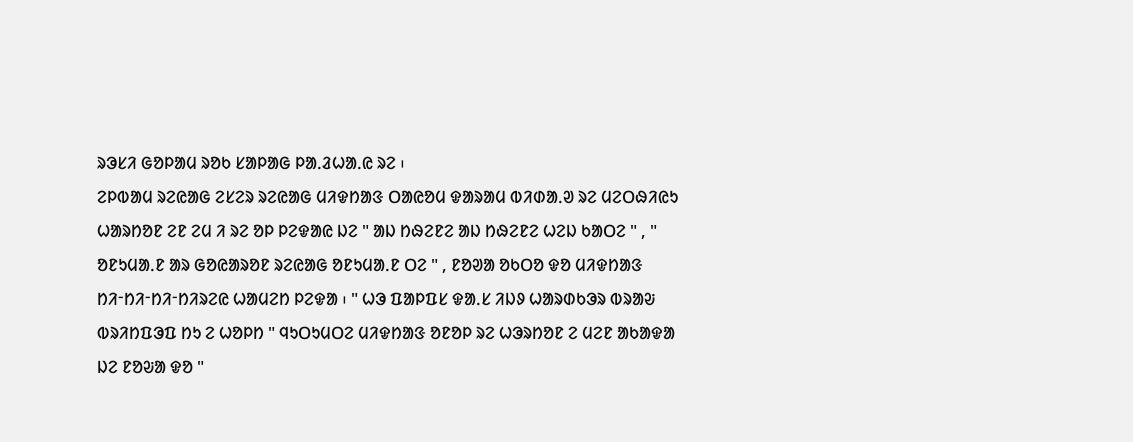ᱨᱳᱥᱤ ᱜᱚᱞᱟᱢ ᱨᱚᱠ ᱥᱟᱞᱟᱜ ᱞᱟᱹᱲᱦᱟᱹᱭ ᱨᱮ ᱾
ᱮᱞᱵᱟᱢ ᱨᱮᱭᱟᱜ ᱮᱥᱮᱨ ᱨᱮᱭᱟᱜ ᱢᱤᱫᱴᱟᱝ ᱛᱟᱭᱚᱢ ᱫᱟᱨᱟᱢ ᱵᱤᱰᱟᱹᱣ ᱨᱮ ᱢᱮᱛᱷᱤᱭᱩ ᱦᱟᱨᱴᱚᱱ ᱮᱱ ᱮᱢ ᱤ ᱨᱮ ᱚᱞ ᱞᱮᱫᱟᱭ ᱡᱮ " ᱟᱡ ᱴᱷᱮᱱᱮ ᱟᱡ ᱴᱷᱮᱱᱮ ᱦᱮᱡ ᱠᱟᱛᱮ " , " ᱚᱱᱩᱢᱟᱹᱱ ᱟᱨ ᱜᱚᱭᱟᱨᱚᱱ ᱨᱮᱭᱟᱜ ᱚᱱᱩᱢᱟᱹᱱ ᱛᱮ " , ᱱᱚᱣᱟ ᱚᱠᱛᱚ ᱫᱚ ᱢᱤᱫᱴᱟᱝ ᱴᱤᱼᱴᱤᱼᱴᱤᱼᱴᱤᱨᱮᱭ ᱦᱟᱢᱮᱴ ᱞᱮᱫᱟ ᱾ " ᱦᱳ ᱯᱟᱞᱯᱥ ᱫᱟᱹᱥ ᱤᱡᱽ ᱦᱟᱨᱰᱠᱳᱨ ᱵᱨᱟᱶ ᱵᱨᱤᱴᱯᱳᱯ ᱴᱩ ᱮ ᱦᱚᱞᱴ " ᱧᱩᱛᱩᱢᱛᱮ ᱢᱤᱫᱴᱟᱝ ᱚᱱᱚᱞ ᱨᱮ ᱦᱳᱨᱴᱚᱱ ᱮ ᱢᱮᱱ ᱟᱠᱟᱫᱟ ᱡᱮ ᱱᱚᱶᱟ ᱫᱚ "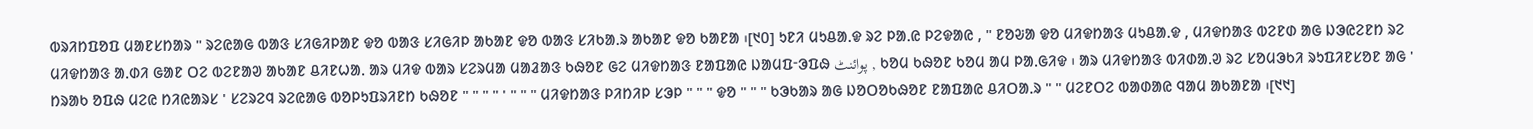ᱵᱨᱤᱴᱯᱚᱯ ᱢᱟᱱᱥᱴᱟᱨ " ᱨᱮᱭᱟᱜ ᱵᱟᱝ ᱥᱤᱜᱤᱞᱟᱱ ᱫᱚ ᱵᱟᱝ ᱥᱤᱜᱤᱞ ᱟᱠᱟᱱ ᱫᱚ ᱵᱟᱝ ᱥᱤᱠᱟᱹᱨ ᱟᱠᱟᱱ ᱫᱚ ᱠᱟᱱᱟ ᱾[᱑᱐] ᱩᱱᱤ ᱢᱩᱪᱟᱹᱫ ᱨᱮ ᱞᱟᱹᱭ ᱞᱮᱫᱟᱭ , " ᱱᱚᱶᱟ ᱫᱚ ᱢᱤᱫᱴᱟᱝ ᱢᱩᱪᱟᱹᱫ , ᱢᱤᱫᱴᱟᱝ ᱵᱮᱱᱰ ᱟᱜ ᱡᱳᱭᱮᱱᱴ ᱨᱮ ᱢᱤᱫᱴᱟᱝ ᱟᱹᱰᱤ ᱜᱟᱱ ᱛᱮ ᱵᱮᱱᱟᱣ ᱟᱠᱟᱱ ᱪᱤᱱᱦᱟᱹ ᱟᱨ ᱢᱤᱫ ᱵᱟᱨ ᱥᱮᱨᱢᱟ ᱢᱟᱲᱟᱝ ᱠᱷᱚᱱ ᱜᱮ ᱢᱤᱫᱴᱟᱝ ᱱᱟᱯᱟᱭ ᱡᱟᱢᱯᱼᱳᱯᱷ پوائنٹ , ᱠᱚᱢ ᱠᱷᱚᱱ ᱠᱚᱢ ᱟᱢ ᱞᱟᱹᱜᱤᱫ ᱾ ᱟᱨ ᱢᱤᱫᱴᱟᱝ ᱵᱤᱰᱟᱹᱣ ᱨᱮ ᱥᱚᱢᱳᱠᱤ ᱨᱩᱯᱤᱱᱥᱚᱱ ᱟᱜ ' ᱴᱨᱟᱠ ᱚᱯᱷ ᱢᱮᱭ ᱴᱤᱭᱟᱨᱥ ' ᱥᱮᱨᱮᱧ ᱨᱮᱭᱟᱜ ᱵᱚᱞᱩᱯᱨᱤᱱᱴ ᱠᱷᱚᱱ " " " " ' " " " ᱢᱤᱫᱴᱟᱝ ᱞᱤᱴᱤᱞ ᱥᱳᱞ " " " ᱫᱚ " " " ᱠᱳᱠᱟᱨ ᱟᱜ ᱡᱚᱛᱚᱠᱷᱚᱱ ᱱᱟᱯᱟᱭ ᱪᱤᱛᱟᱹᱨ " " ᱢᱮᱱᱛᱮ ᱵᱟᱰᱟᱭ ᱧᱟᱢ ᱟᱠᱟᱱᱟ ᱾[᱑᱑]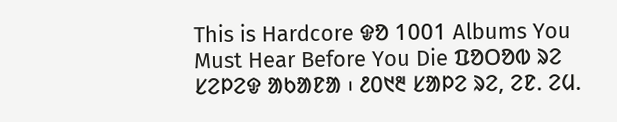This is Hardcore ᱫᱚ 1001 Albums You Must Hear Before You Die ᱯᱚᱛᱚᱵ ᱨᱮ ᱥᱮᱞᱮᱫ ᱟᱠᱟᱱᱟ ᱾ ᱒᱐᱑᱓ ᱥᱟᱞᱮ ᱨᱮ, ᱮᱱ. ᱮᱢ.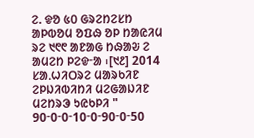ᱮ. ᱫᱚ ᱕᱐ ᱜᱨᱮᱴᱮᱥᱴ ᱟᱞᱵᱚᱢ ᱚᱯᱷ ᱚᱞ ᱴᱟᱭᱤᱢ ᱨᱮ ᱑᱖᱖ ᱟᱱᱟᱜ ᱴᱷᱟᱶ ᱮ ᱟᱢᱮᱴ ᱞᱮᱫᱼᱟ ᱾[᱑᱒] 2014 ᱥᱟᱹᱦᱤᱛᱨᱮ ᱢᱟᱨᱠᱤᱱ ᱮᱞᱡᱤᱵᱤᱴᱤ ᱢᱮᱜᱟᱡᱤᱱ ᱢᱮᱴᱨᱳ ᱩᱭᱠᱞᱤ " 90ᱼ0ᱼ0ᱼ10ᱼ0ᱼ90ᱼ0ᱼ50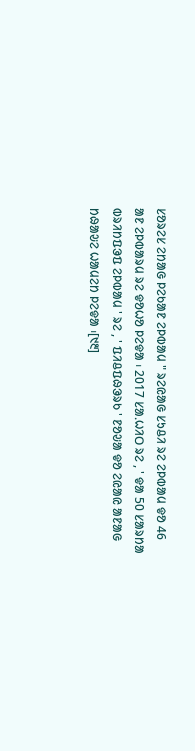ᱥᱚᱨᱮᱥ ᱮᱴᱟᱜ ᱞᱮᱠᱟᱱ ᱮᱞᱵᱟᱢ " ᱨᱮᱭᱟᱜ ᱥᱩᱪᱤ ᱨᱮ ᱮᱞᱵᱟᱢ ᱫᱚ 46 ᱟᱱ ᱮᱞᱵᱟᱨᱢ ᱨᱮ ᱫᱚᱦᱚ ᱞᱮᱫᱟ ᱾ 2017 ᱥᱟᱹᱦᱤᱛ ᱨᱮ , ' ᱫᱟ 50 ᱥᱟᱨᱴᱟ ᱵᱨᱤᱴᱯᱳᱯ ᱮᱞᱵᱟᱢ ' ᱨᱮ , ' ᱯᱤᱪᱯᱷᱳᱨᱠ ' ᱱᱚᱶᱟ ᱫᱚ ᱮᱭᱟᱭ ᱟᱱᱟᱜ ᱴᱷᱟᱶᱮ ᱦᱟᱢᱮᱴ ᱞᱮᱫᱟ ᱾[᱑᱓]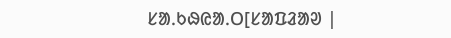ᱥᱟᱹᱠᱷᱭᱟᱹᱛ[ᱥᱟᱯᱲᱟᱣ |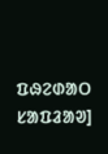ᱯᱷᱮᱰᱟᱛ ᱥᱟᱯᱲᱟᱣ]